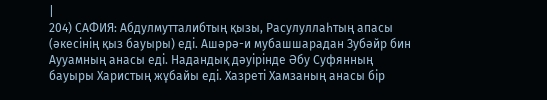|
204) САФИЯ: Абдулмутталибтың қызы, Расулуллаһтың апасы (әкесінің қыз бауыры) еді. Ашәрә-и мубашшарадан Зубәйр бин Аууамның анасы еді. Надандық дәуірінде Әбу Суфянның бауыры Харистың жұбайы еді. Хазреті Хамзаның анасы бір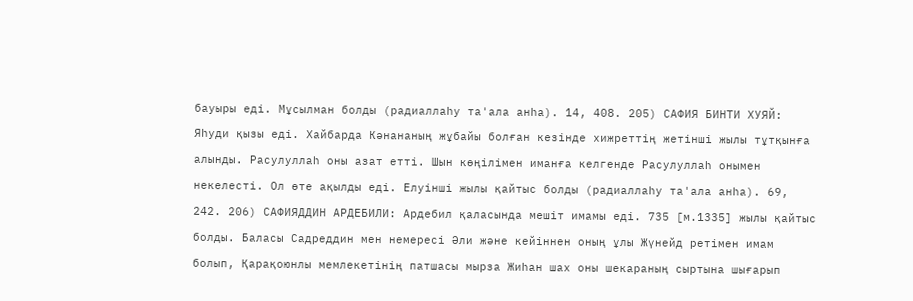бауыры еді. Мұсылман болды (радиаллаһу та'ала анһа). 14, 408. 205) САФИЯ БИНТИ ХУЯЙ: Яһуди қызы еді. Хайбарда Кәнананың жұбайы болған кезінде хижреттің жетінші жылы тұтқынға алынды. Расулуллаһ оны азат етті. Шын көңілімен иманға келгенде Расулуллаһ онымен некелесті. Ол өте ақылды еді. Елуінші жылы қайтыс болды (радиаллаһу та'ала анһа). 69, 242. 206) САФИЯДДИН АРДЕБИЛИ: Ардебил қаласында мешіт имамы еді. 735 [м.1335] жылы қайтыс болды. Баласы Садреддин мен немересі Әли және кейіннен оның ұлы Жүнейд ретімен имам болып, Қарақоюнлы мемлекетінің патшасы мырза Жиһан шах оны шекараның сыртына шығарып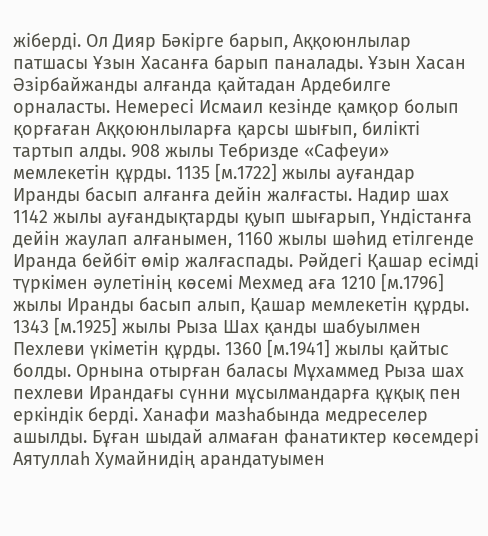жіберді. Ол Дияр Бәкірге барып, Аққоюнлылар патшасы Ұзын Хасанға барып паналады. Ұзын Хасан Әзірбайжанды алғанда қайтадан Ардебилге орналасты. Немересі Исмаил кезінде қамқор болып қорғаған Аққоюнлыларға қарсы шығып, билікті тартып алды. 908 жылы Тебризде «Сафеуи» мемлекетін құрды. 1135 [м.1722] жылы ауғандар Иранды басып алғанға дейін жалғасты. Надир шах 1142 жылы ауғандықтарды қуып шығарып, Үндістанға дейін жаулап алғанымен, 1160 жылы шәһид етілгенде Иранда бейбіт өмір жалғаспады. Рәйдегі Қашар есімді түркімен әулетінің көсемі Мехмед аға 1210 [м.1796] жылы Иранды басып алып, Қашар мемлекетін құрды. 1343 [м.1925] жылы Рыза Шах қанды шабуылмен Пехлеви үкіметін құрды. 1360 [м.1941] жылы қайтыс болды. Орнына отырған баласы Мұхаммед Рыза шах пехлеви Ирандағы сүнни мұсылмандарға құқық пен еркіндік берді. Ханафи мазһабында медреселер ашылды. Бұған шыдай алмаған фанатиктер көсемдері Аятуллаһ Хумайнидің арандатуымен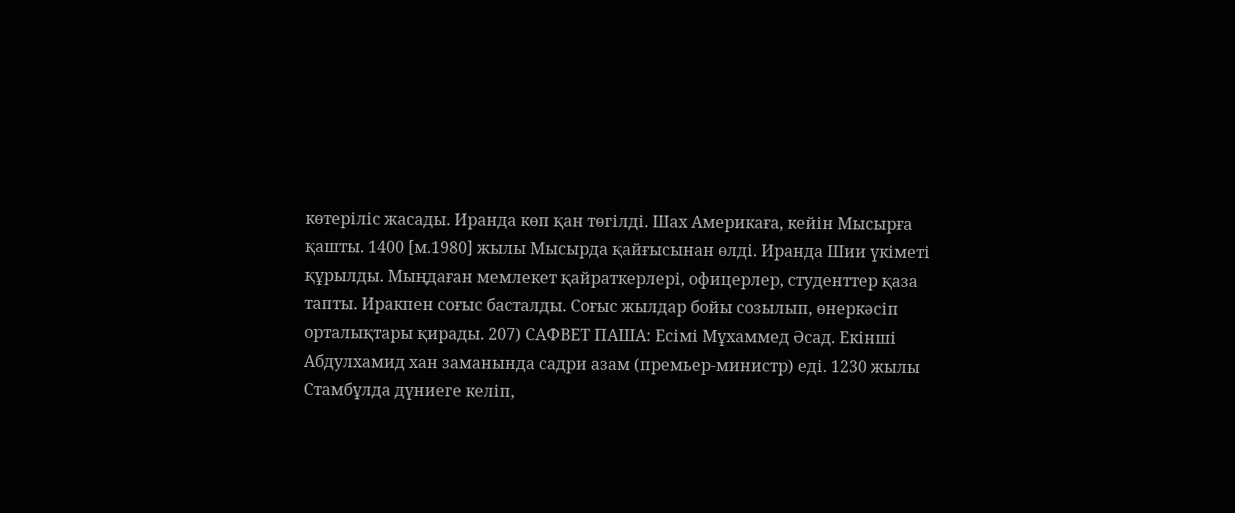көтеріліс жасады. Иранда көп қан төгілді. Шах Америкаға, кейін Мысырға қашты. 1400 [м.1980] жылы Мысырда қайғысынан өлді. Иранда Шии үкіметі құрылды. Мыңдаған мемлекет қайраткерлері, офицерлер, студенттер қаза тапты. Иракпен соғыс басталды. Соғыс жылдар бойы созылып, өнеркәсіп орталықтары қирады. 207) САФВЕТ ПАША: Есімі Мұхаммед Әсад. Екінші Абдулхамид хан заманында садри азам (премьер-министр) еді. 1230 жылы Стамбұлда дүниеге келіп,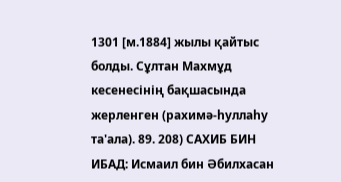1301 [м.1884] жылы қайтыс болды. Сұлтан Махмұд кесенесінің бақшасында жерленген (рахимә-һуллаһу та'ала). 89. 208) САХИБ БИН ИБАД: Исмаил бин Әбилхасан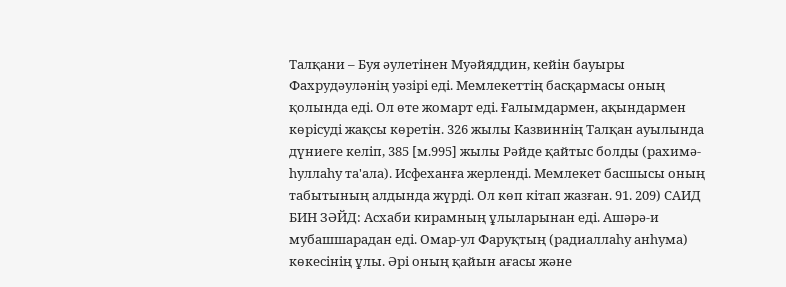Талқани – Буя әулетінен Муәйяддин, кейін бауыры Фахрудәуләнің уәзірі еді. Мемлекеттің басқармасы оның қолында еді. Ол өте жомарт еді. Ғалымдармен, ақындармен көрісуді жақсы көретін. 326 жылы Казвиннің Талқан ауылында дүниеге келіп, 385 [м.995] жылы Рәйде қайтыс болды (рахимә-һуллаһу та'ала). Исфеханға жерленді. Мемлекет басшысы оның табытының алдында жүрді. Ол көп кітап жазған. 91. 209) САИД БИН ЗӘЙД: Асхаби кирамның ұлыларынан еді. Ашәрә-и мубашшарадан еді. Омар-ул Фаруқтың (радиаллаһу анһума) көкесінің ұлы. Әрі оның қайын ағасы және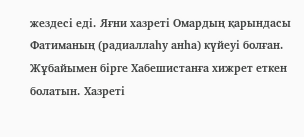жездесі еді. Яғни хазреті Омардың қарындасы Фатиманың (радиаллаһу анһа) күйеуі болған. Жұбайымен бірге Хабешистанға хижрет еткен болатын. Хазреті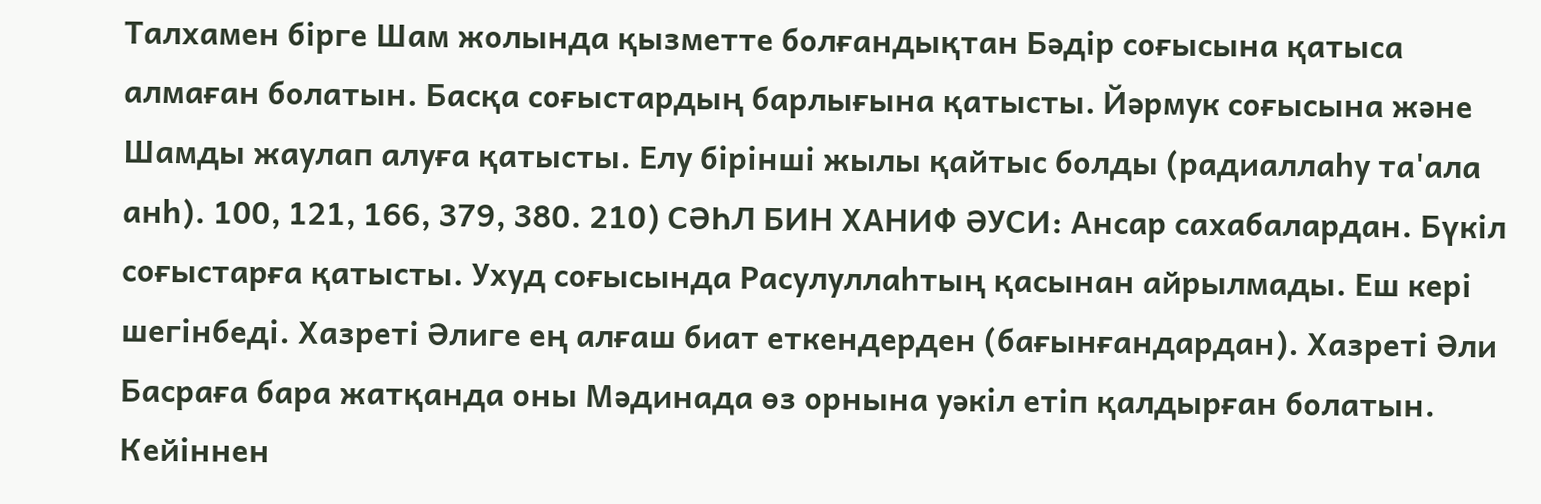Талхамен бірге Шам жолында қызметте болғандықтан Бәдір соғысына қатыса алмаған болатын. Басқа соғыстардың барлығына қатысты. Йәрмук соғысына және Шамды жаулап алуға қатысты. Елу бірінші жылы қайтыс болды (радиаллаһу та'ала анһ). 100, 121, 166, 379, 380. 210) СӘҺЛ БИН ХАНИФ ӘУСИ: Ансар сахабалардан. Бүкіл соғыстарға қатысты. Ухуд соғысында Расулуллаһтың қасынан айрылмады. Еш кері шегінбеді. Хазреті Әлиге ең алғаш биат еткендерден (бағынғандардан). Хазреті Әли Басраға бара жатқанда оны Мәдинада өз орнына уәкіл етіп қалдырған болатын. Кейіннен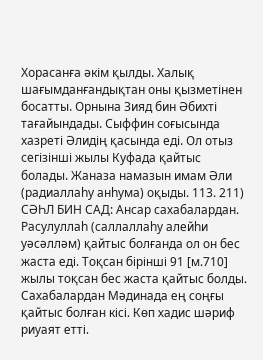Хорасанға әкім қылды. Халық шағымданғандықтан оны қызметінен босатты. Орнына Зияд бин Әбихті тағайындады. Сыффин соғысында хазреті Әлидің қасында еді. Ол отыз сегізінші жылы Куфада қайтыс болады. Жаназа намазын имам Әли (радиаллаһу анһума) оқыды. 113. 211) СӘҺЛ БИН САД: Ансар сахабалардан. Расулуллаһ (саллаллаһу алейһи уәсәлләм) қайтыс болғанда ол он бес жаста еді. Тоқсан бірінші 91 [м.710] жылы тоқсан бес жаста қайтыс болды. Сахабалардан Мәдинада ең соңғы қайтыс болған кісі. Көп хадис шәриф риуаят етті.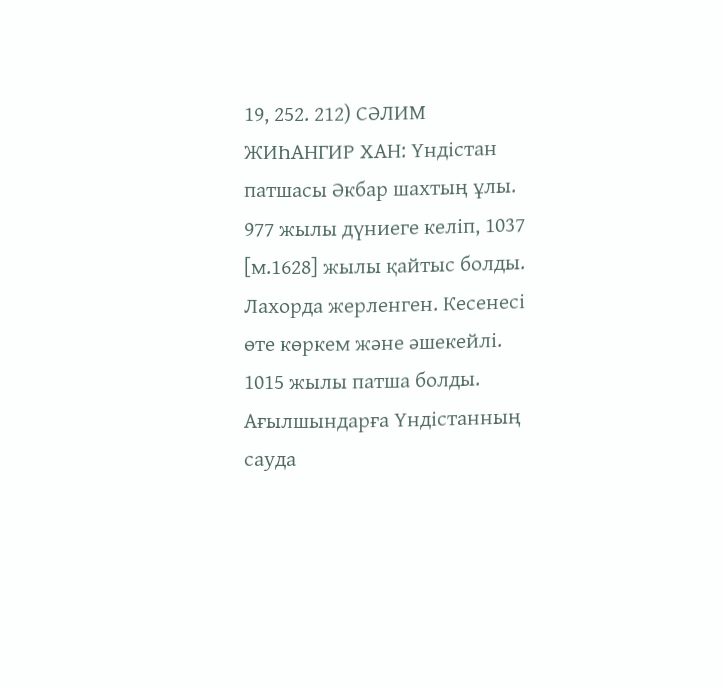19, 252. 212) СӘЛИМ ЖИҺАНГИР ХАН: Үндістан патшасы Әкбар шахтың ұлы. 977 жылы дүниеге келіп, 1037 [м.1628] жылы қайтыс болды. Лахорда жерленген. Кесенесі өте көркем және әшекейлі. 1015 жылы патша болды. Ағылшындарға Үндістанның сауда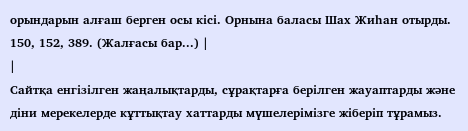орындарын алғаш берген осы кісі. Орнына баласы Шах Жиһан отырды. 150, 152, 389. (Жалғасы бар...) |
|
Сайтқа енгізілген жаңалықтарды, сұрақтарға берiлген жауаптарды және дiни мерекелерде кұттықтау хаттарды мүшелерiмiзге жiберiп тұрамыз.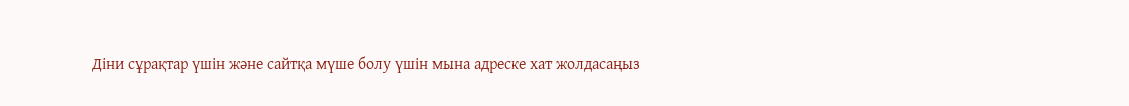Дiни сұрақтар үшiн және сайтқа мүше болу үшiн мына адреске хат жолдасаңыз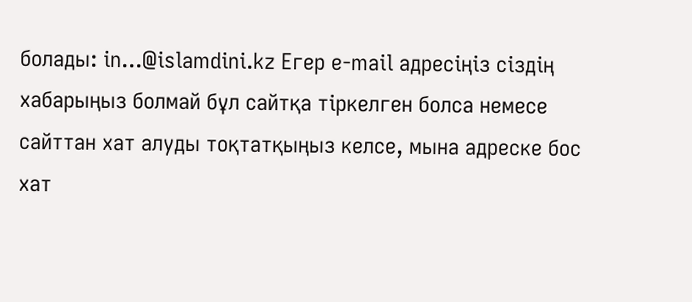болады: in...@islamdini.kz Егер e-mail адресiңiз сiздiң хабарыңыз болмай бұл сайтқа тiркелген болса немесе сайттан хат алуды тоқтатқыңыз келсе, мына адреске бос хат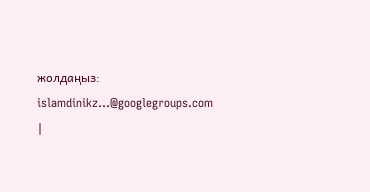жолдаңыз: islamdinikz...@googlegroups.com |